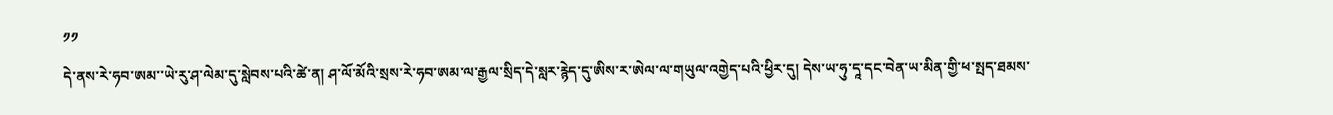༡༡
དེ་ནས་རེ་ཧབ་ཨམ་་ཡེ་རུ་ཤ་ལེམ་དུ་སླེབས་པའི་ཚེ་ན། ཤ་ལོ་མོའི་སྲས་རེ་ཧབ་ཨམ་ལ་རྒྱལ་སྲིད་དེ་སླར་རྙེད་དུ་ཨིས་ར་ཨེལ་ལ་གཡུལ་འགྱེད་པའི་ཕྱིར་དུ། དེས་ཡ་ཧུ་དཱ་དང་བེན་ཡ་མིན་གྱི་ཕ་སྤད་ཐམས་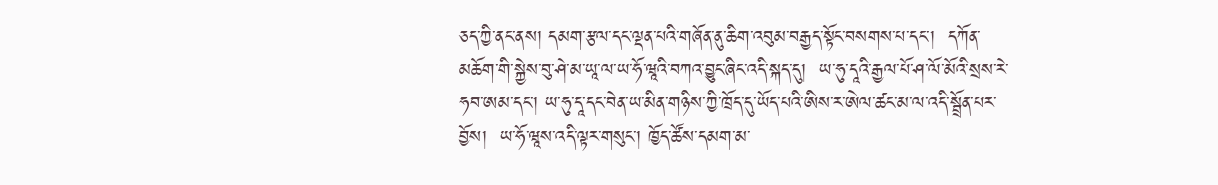ཅད་ཀྱི་ནང་ནས། དམག་རྩལ་དང་ལྡན་པའི་གཞོན་ནུ་ཆིག་འབུམ་བརྒྱད་སྟོང་བསགས་པ་དང་།  དཀོན་མཆོག་གི་སྐྱེས་བུ་ཤེ་མ་ཡཱ་ལ་ཡ་ཧོ་ཝཱའི་བཀའ་བྱུང་ཞིང་འདི་སྐད་དུ།  ཡ་ཧུ་དཱའི་རྒྱལ་པོ་ཤ་ལོ་མོའི་སྲས་རེ་ཧབ་ཨམ་དང་། ཡ་ཧུ་དཱ་དང་བེན་ཡ་མིན་གཉིས་ཀྱི་ཁྲོད་དུ་ཡོད་པའི་ཨིས་ར་ཨེལ་ཚང་མ་ལ་འདི་སྦྲོན་པར་བྱོས།  ཡ་ཧོ་ཝཱས་འདི་ལྟར་གསུང་། ཁྱོད་ཚོས་དམག་མ་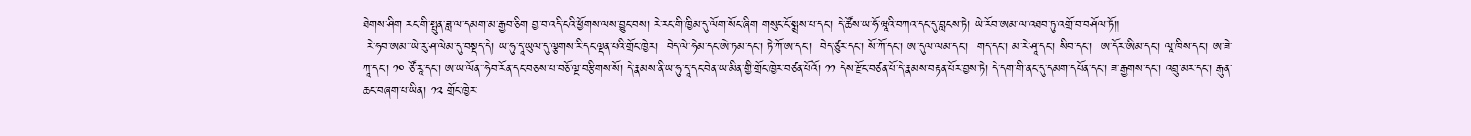ཐེགས་ཤིག རང་གི་སྤུན་ཟླ་ལ་དམག་མ་རྒྱབ་ཅིག བྱ་བ་འདི་ངའི་ཕྱོགས་ལས་བྱུང་བས། རེ་རང་གི་ཁྱིམ་དུ་ལོག་སོང་ཞིག གསུང་ངོ་སྨྲས་པ་དང་། དེ་ཚོས་ཡ་ཧོ་ཝཱའི་བཀའ་དང་དུ་བླངས་ཏེ། ཡེ་རོབ་ཨམ་ལ་འཐབ་ཏུ་འགྲོ་བ་བཤོལ་ཏོ༎
 རེ་ཧབ་ཨམ་་ཡེ་རུ་ཤ་ལེམ་དུ་བསྡད་དེ། ཡ་ཧུ་དཱ་ཡུལ་དུ་ལྕགས་རི་དང་ལྡན་པའི་གྲོང་ཁྱེར།  བེད་ལེ་ཧེམ་དང་ཨེ་ཏམ་དང་། ཏེ་ཀོ་ཨ་དང་།  བེད་ཙུར་དང་། སོ་ཀོ་དང་། ཨ་དུལ་ལམ་དང་།  གད་དང་། མ་རེ་ཤཱ་དང་། སིབ་དང་།  ཨ་དོར་ཨིམ་དང་། ལཱ་ཁིས་དང་། ཨ་ཟེ་ཀཱ་དང་། ༡༠ ཙོ་རཱ་དང་། ཨ་ཡ་ལོན་་ཧེབ་རོན་དང་བཅས་པ་བཅོ་ལྔ་བརྩིགས་སོ། དེ་རྣམས་ནི་ཡ་ཧུ་དཱ་དང་བེན་ཡ་མིན་གྱི་གྲོང་ཁྱེར་བཙན་པོའོ། ༡༡ དེས་རྫོང་བཙན་པོ་དེ་རྣམས་བརྟན་པོར་བྱས་ཏེ། དེ་དག་གི་ནང་དུ་དམག་དཔོན་དང་། ཟ་རྒྱགས་དང་། འབྲུ་མར་དང་། རྒུན་ཆང་བཞག་པ་ཡིན། ༡༢ གྲོང་ཁྱེར་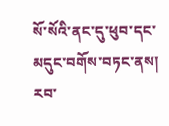སོ་སོའི་ནང་དུ་ཕུབ་དང་མདུང་བགོས་བཏང་ནས། རབ་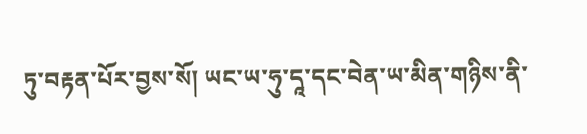ཏུ་བརྟན་པོར་བྱས་སོ། ཡང་ཡ་ཧུ་དཱ་དང་བེན་ཡ་མིན་གཉིས་ནི་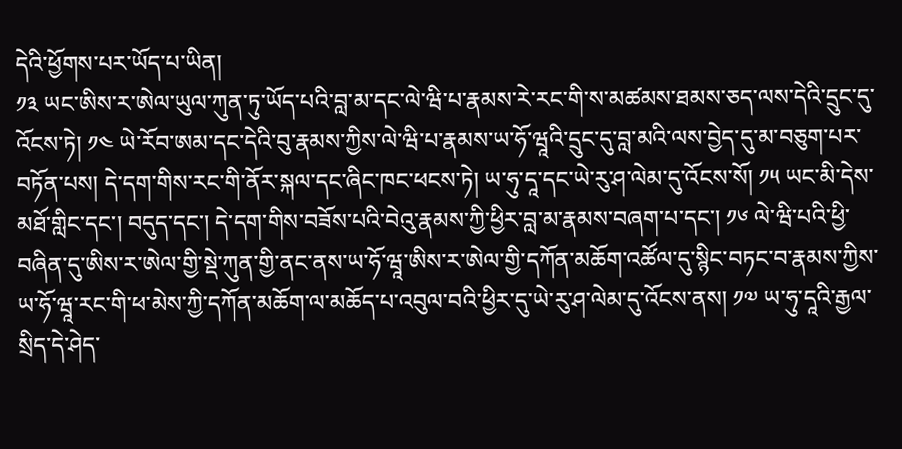དེའི་ཕྱོགས་པར་ཡོད་པ་ཡིན།
༡༣ ཡང་ཨིས་ར་ཨེལ་ཡུལ་ཀུན་ཏུ་ཡོད་པའི་བླ་མ་དང་ལེ་ཝི་པ་རྣམས་རེ་རང་གི་ས་མཚམས་ཐམས་ཅད་ལས་དེའི་དྲུང་དུ་འོངས་ཏེ། ༡༤ ཡེ་རོབ་ཨམ་དང་དེའི་བུ་རྣམས་ཀྱིས་ལེ་ཝི་པ་རྣམས་ཡ་ཧོ་ཝཱའི་དྲུང་དུ་བླ་མའི་ལས་བྱེད་དུ་མ་བཅུག་པར་བཏོན་པས། དེ་དག་གིས་རང་གི་ནོར་སྐལ་དང་ཞིང་ཁང་ཕངས་ཏེ། ཡ་ཧུ་དཱ་དང་ཡེ་རུ་ཤ་ལེམ་དུ་འོངས་སོ། ༡༥ ཡང་མི་དེས་མཐོ་གླིང་དང་། བདུད་དང་། དེ་དག་གིས་བཟོས་པའི་བེའུ་རྣམས་ཀྱི་ཕྱིར་བླ་མ་རྣམས་བཞག་པ་དང་། ༡༦ ལེ་ཝི་པའི་ཕྱི་བཞིན་དུ་ཨིས་ར་ཨེལ་གྱི་སྡེ་ཀུན་གྱི་ནང་ནས་ཡ་ཧོ་ཝཱ་ཨིས་ར་ཨེལ་གྱི་དཀོན་མཆོག་འཚོལ་དུ་སྙིང་བཏང་བ་རྣམས་ཀྱིས་ཡ་ཧོ་ཝཱ་རང་གི་ཕ་མེས་ཀྱི་དཀོན་མཆོག་ལ་མཆོད་པ་འབུལ་བའི་ཕྱིར་དུ་ཡེ་རུ་ཤ་ལེམ་དུ་འོངས་ནས། ༡༧ ཡ་ཧུ་དཱའི་རྒྱལ་སྲིད་དེ་ཤེད་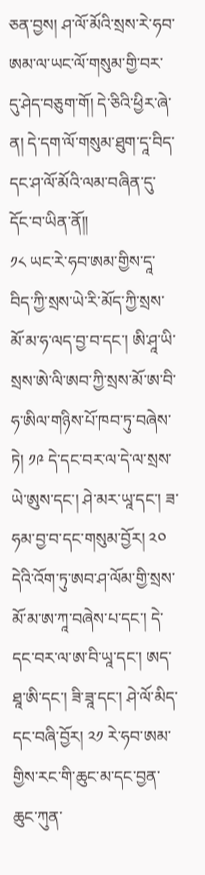ཅན་བྱས། ཤ་ལོ་མོའི་སྲས་རེ་ཧབ་ཨམ་ལ་ཡང་ལོ་གསུམ་གྱི་བར་དུ་ཤེད་བཅུག་གོ། དེ་ཅིའི་ཕྱིར་ཞེ་ན། དེ་དག་ལོ་གསུམ་ཐུག་དཱ་བིད་དང་ཤ་ལོ་མོའི་ལམ་བཞིན་དུ་དོང་བ་ཡིན་ནོ༎
༡༨ ཡང་རེ་ཧབ་ཨམ་གྱིས་དཱ་བིད་ཀྱི་སྲས་ཡེ་རི་མོད་ཀྱི་སྲས་མོ་མ་ཧ་ལད་བྱ་བ་དང་། ཨི་ཤཱ་ཡི་སྲས་ཨེ་ལི་ཨབ་ཀྱི་སྲས་མོ་ཨ་བི་ཧ་ཨིལ་གཉིས་པོ་ཁབ་ཏུ་བཞེས་ཏེ། ༡༩ དེ་དང་བར་ལ་དེ་ལ་སྲས་ཡེ་ཨུས་དང་། ཤེ་མར་ཡཱ་དང་། ཟ་ཧམ་བྱ་བ་དང་གསུམ་བྱོར། ༢༠ དེའི་འོག་ཏུ་ཨབ་ཤ་ལོམ་གྱི་སྲས་མོ་མ་ཨ་ཀཱ་བཞེས་པ་དང་། དེ་དང་བར་ལ་ཨ་བི་ཡཱ་དང་། ཨད་ཐཱ་ཨི་དང་། ཟི་ཟཱ་དང་། ཤེ་ལོ་མིད་དང་བཞི་བྱོར། ༢༡ རེ་ཧབ་ཨམ་གྱིས་རང་གི་ཆུང་མ་དང་བྱན་ཆུང་ཀུན་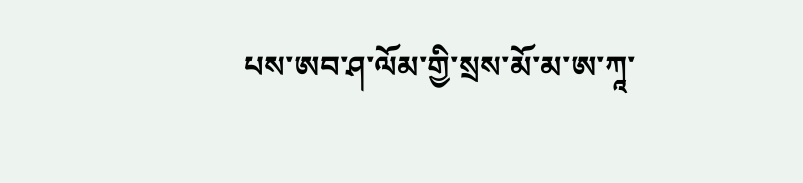པས་ཨབ་ཤ་ལོམ་གྱི་སྲས་མོ་མ་ཨ་ཀཱ་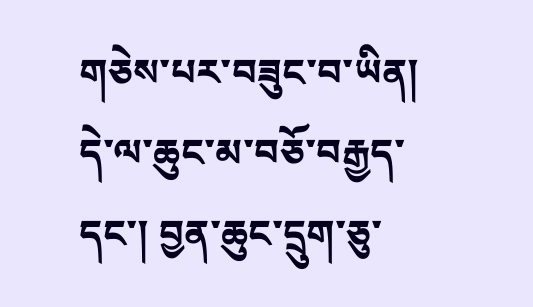གཅེས་པར་བཟུང་བ་ཡིན། དེ་ལ་ཆུང་མ་བཅོ་བརྒྱད་དང་། བྱན་ཆུང་དྲུག་ཅུ་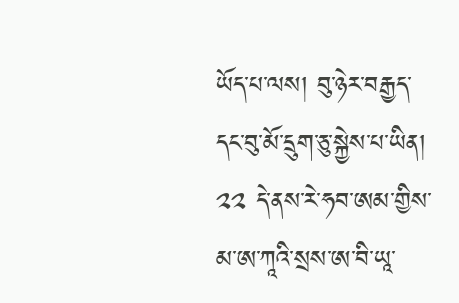ཡོད་པ་ལས། བུ་ཉེར་བརྒྱད་དང་བུ་མོ་དྲུག་ཅུ་སྐྱེས་པ་ཡིན། ༢༢ དེ་ནས་རེ་ཧབ་ཨམ་གྱིས་མ་ཨ་ཀཱའི་སྲས་ཨ་བི་ཡཱ་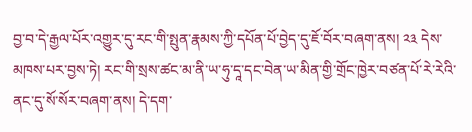བྱ་བ་དེ་རྒྱལ་པོར་འགྱུར་དུ་རང་གི་སྤུན་རྣམས་ཀྱི་དཔོན་པོ་བྱེད་དུ་ཇོ་བོར་བཞག་ནས། ༢༣ དེས་མཁས་པར་བྱས་ཏེ། རང་གི་སྲས་ཚང་མ་ནི་ཡ་ཧུ་དཱ་དང་བེན་ཡ་མིན་གྱི་གྲོང་ཁྱེར་བཙན་པོ་རེ་རེའི་ནང་དུ་སོ་སོར་བཞག་ནས། དེ་དག་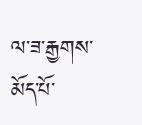ལ་ཟ་རྒྱགས་མོད་པོ་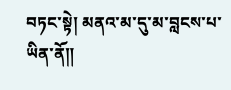བཏང་སྟེ། མནའ་མ་དུ་མ་བླངས་པ་ཡིན་ནོ༎